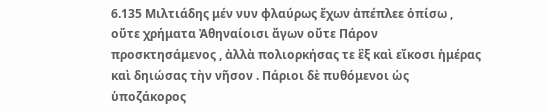6.135 Μιλτιάδης μέν νυν φλαύρως ἔχων ἀπέπλεε ὀπίσω , οὔτε χρήματα Ἀθηναίοισι ἄγων οὔτε Πάρον προσκτησάμενος , ἀλλὰ πολιορκήσας τε ἓξ καὶ εἴκοσι ἡμέρας καὶ δηιώσας τὴν νῆσον . Πάριοι δὲ πυθόμενοι ὡς ὑποζάκορος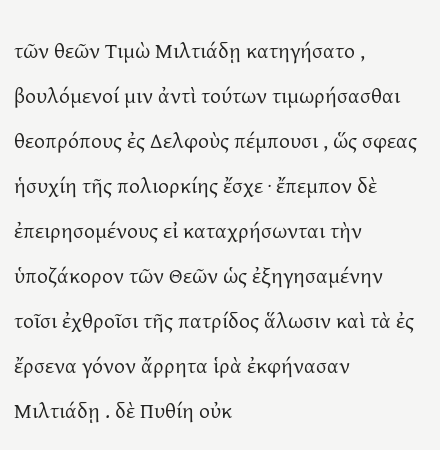τῶν θεῶν Τιμὼ Μιλτιάδῃ κατηγήσατο , βουλόμενοί μιν ἀντὶ τούτων τιμωρήσασθαι θεοπρόπους ἐς Δελφοὺς πέμπουσι , ὥς σφεας ἡσυχίη τῆς πολιορκίης ἔσχε · ἔπεμπον δὲ ἐπειρησομένους εἰ καταχρήσωνται τὴν ὑποζάκορον τῶν Θεῶν ὡς ἐξηγησαμένην τοῖσι ἐχθροῖσι τῆς πατρίδος ἅλωσιν καὶ τὰ ἐς ἔρσενα γόνον ἄρρητα ἱρὰ ἐκφήνασαν Μιλτιάδῃ . δὲ Πυθίη οὐκ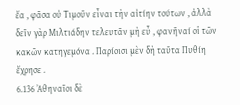ἔα , φᾶσα οὐ Τιμοῦν εἶναι τὴν αἰτίην τούτων , ἀλλὰ δεῖν γὰρ Μιλτιάδην τελευτᾶν μὴ εὖ , φανῆναί οἱ τῶν κακῶν κατηγεμόνα . Παρίοισι μὲν δὴ ταῦτα Πυθίη ἔχρησε .
6.136 Ἀθηναῖοι δὲ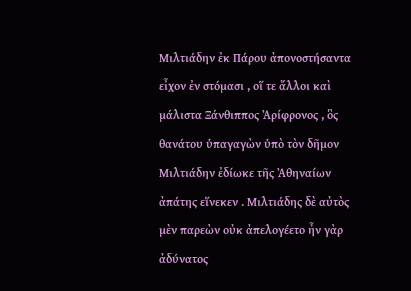Μιλτιάδην ἐκ Πάρου ἀπονοστήσαντα εἶχον ἐν στόμασι , οἵ τε ἄλλοι καὶ μάλιστα Ξάνθιππος Ἀρίφρονος , ὃς θανάτου ὑπαγαγὼν ὑπὸ τὸν δῆμον Μιλτιάδην ἐδίωκε τῆς Ἀθηναίων ἀπάτης εἵνεκεν . Μιλτιάδης δὲ αὐτὸς μὲν παρεὼν οὐκ ἀπελογέετο ἦν γὰρ ἀδύνατος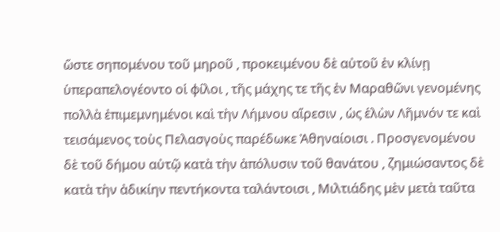ὥστε σηπομένου τοῦ μηροῦ , προκειμένου δὲ αὐτοῦ ἐν κλίνῃ ὑπεραπελογέοντο οἱ φίλοι , τῆς μάχης τε τῆς ἐν Μαραθῶνι γενομένης πολλὰ ἐπιμεμνημένοι καὶ τὴν Λήμνου αἵρεσιν , ὡς ἑλὼν Λῆμνόν τε καὶ τεισάμενος τοὺς Πελασγοὺς παρέδωκε Ἀθηναίοισι . Προσγενομένου δὲ τοῦ δήμου αὐτῷ κατὰ τὴν ἀπόλυσιν τοῦ θανάτου , ζημιώσαντος δὲ κατὰ τὴν ἀδικίην πεντήκοντα ταλάντοισι , Μιλτιάδης μὲν μετὰ ταῦτα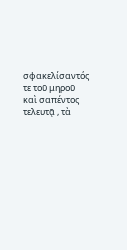σφακελίσαντός τε τοῦ μηροῦ καὶ σαπέντος τελευτᾷ , τὰ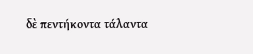δὲ πεντήκοντα τάλαντα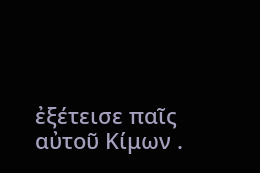ἐξέτεισε παῖς αὐτοῦ Κίμων .